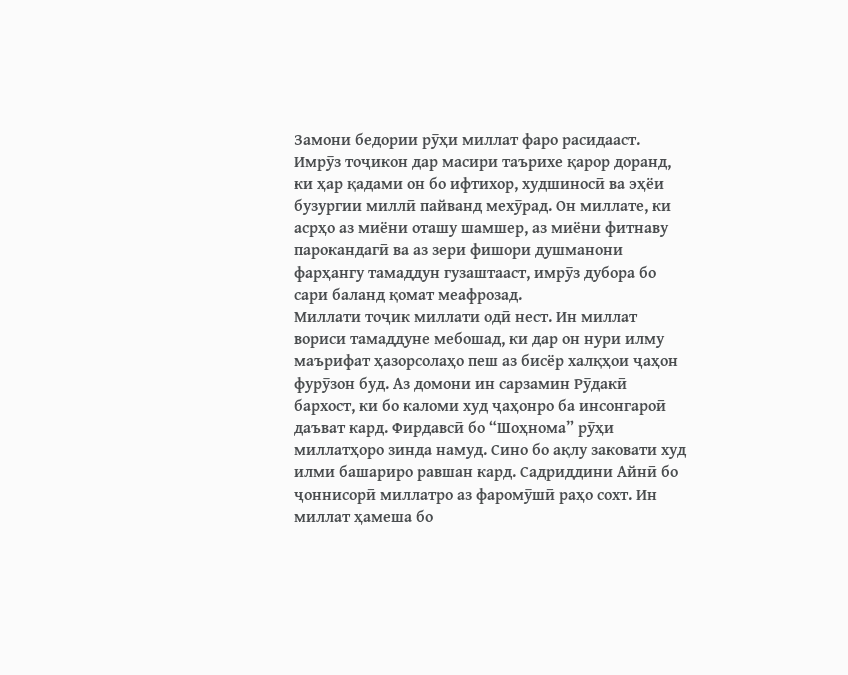Замони бедории рӯҳи миллат фаро расидааст. Имрӯз тоҷикон дар масири таърихе қарор доранд, ки ҳар қадами он бо ифтихор, худшиносӣ ва эҳёи бузургии миллӣ пайванд мехӯрад. Он миллате, ки асрҳо аз миёни оташу шамшер, аз миёни фитнаву парокандагӣ ва аз зери фишори душманони фарҳангу тамаддун гузаштааст, имрӯз дубора бо сари баланд қомат меафрозад.
Миллати тоҷик миллати одӣ нест. Ин миллат вориси тамаддуне мебошад, ки дар он нури илму маърифат ҳазорсолаҳо пеш аз бисёр халқҳои ҷаҳон фурӯзон буд. Аз домони ин сарзамин Рӯдакӣ бархост, ки бо каломи худ ҷаҳонро ба инсонгароӣ даъват кард. Фирдавсӣ бо “Шоҳнома” рӯҳи миллатҳоро зинда намуд. Сино бо ақлу заковати худ илми башариро равшан кард. Садриддини Айнӣ бо ҷоннисорӣ миллатро аз фаромӯшӣ раҳо сохт. Ин миллат ҳамеша бо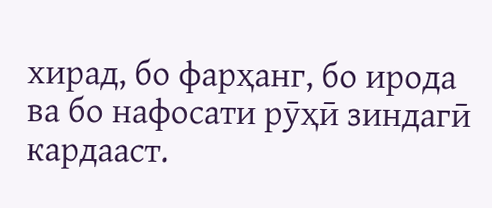хирад, бо фарҳанг, бо ирода ва бо нафосати рӯҳӣ зиндагӣ кардааст.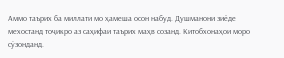Аммо таърих ба миллати мо ҳамеша осон набуд. Душманони зиёде мехостанд тоҷикро аз саҳифаи таърих маҳв созанд. Китобхонаҳои моро сӯзонданд.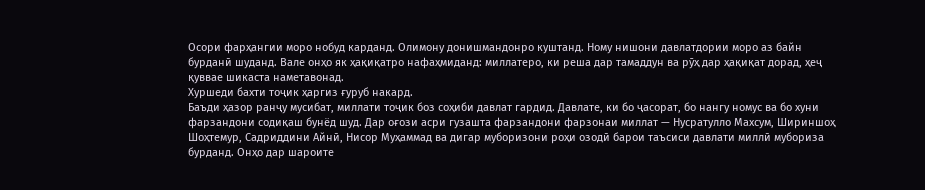Осори фарҳангии моро нобуд карданд. Олимону донишмандонро куштанд. Ному нишони давлатдории моро аз байн бурданӣ шуданд. Вале онҳо як ҳақиқатро нафаҳмиданд: миллатеро, ки реша дар тамаддун ва рӯҳ дар ҳақиқат дорад, ҳеҷ қуввае шикаста наметавонад.
Хуршеди бахти тоҷик ҳаргиз ғуруб накард.
Баъди ҳазор ранҷу мусибат, миллати тоҷик боз соҳиби давлат гардид. Давлате, ки бо ҷасорат, бо нангу номус ва бо хуни фарзандони содиқаш бунёд шуд. Дар оғози асри гузашта фарзандони фарзонаи миллат — Нусратулло Махсум, Шириншоҳ Шоҳтемур, Садриддини Айнӣ, Нисор Муҳаммад ва дигар муборизони роҳи озодӣ барои таъсиси давлати миллӣ мубориза бурданд. Онҳо дар шароите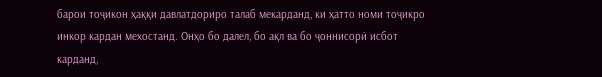барои тоҷикон ҳаққи давлатдориро талаб мекарданд, ки ҳатто номи тоҷикро инкор кардан мехостанд. Онҳо бо далел, бо ақл ва бо ҷоннисорӣ исбот карданд,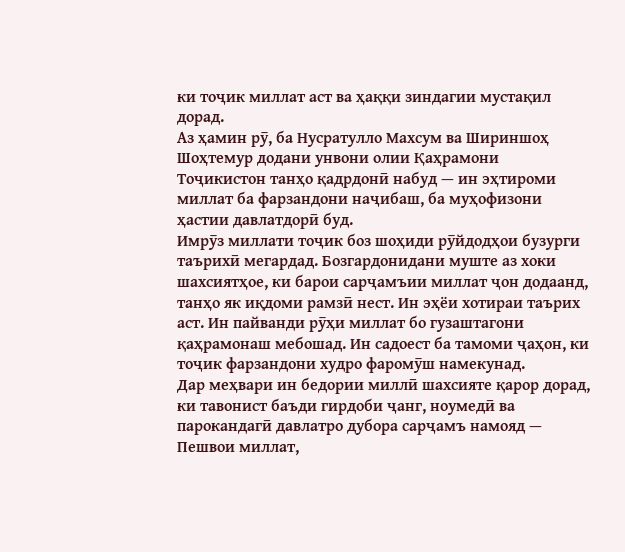ки тоҷик миллат аст ва ҳаққи зиндагии мустақил дорад.
Аз ҳамин рӯ, ба Нусратулло Махсум ва Шириншоҳ Шоҳтемур додани унвони олии Қаҳрамони Тоҷикистон танҳо қадрдонӣ набуд — ин эҳтироми миллат ба фарзандони наҷибаш, ба муҳофизони ҳастии давлатдорӣ буд.
Имрӯз миллати тоҷик боз шоҳиди рӯйдодҳои бузурги таърихӣ мегардад. Бозгардонидани муште аз хоки шахсиятҳое, ки барои сарҷамъии миллат ҷон додаанд, танҳо як иқдоми рамзӣ нест. Ин эҳёи хотираи таърих аст. Ин пайванди рӯҳи миллат бо гузаштагони қаҳрамонаш мебошад. Ин садоест ба тамоми ҷаҳон, ки тоҷик фарзандони худро фаромӯш намекунад.
Дар меҳвари ин бедории миллӣ шахсияте қарор дорад, ки тавонист баъди гирдоби ҷанг, ноумедӣ ва парокандагӣ давлатро дубора сарҷамъ намояд — Пешвои миллат,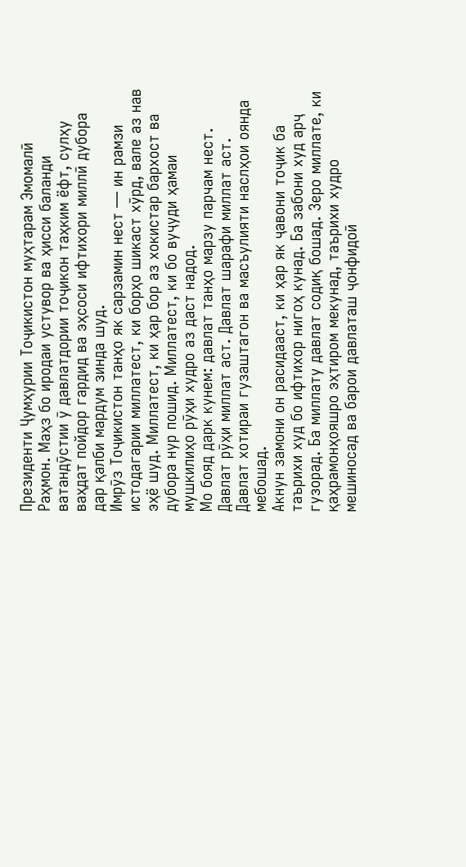Президенти Ҷумҳурии Тоҷикистон муҳтарам Эмомалӣ Раҳмон. Маҳз бо иродаи устувор ва ҳисси баланди ватандӯстии ӯ давлатдории тоҷикон таҳким ёфт, сулҳу ваҳдат пойдор гардид ва эҳсоси ифтихори миллӣ дубора дар қалби мардум зинда шуд.
Имрӯз Тоҷикистон танҳо як сарзамин нест — ин рамзи истодагарии миллатест, ки борҳо шикаст хӯрд, вале аз нав эҳё шуд. Миллатест, ки ҳар бор аз хокистар бархост ва дубора нур пошид. Миллатест, ки бо вуҷуди ҳамаи мушкилиҳо рӯҳи худро аз даст надод.
Мо бояд дарк кунем: давлат танҳо марзу парчам нест. Давлат рӯҳи миллат аст. Давлат шарафи миллат аст. Давлат хотираи гузаштагон ва масъулияти наслҳои оянда мебошад.
Акнун замони он расидааст, ки ҳар як ҷавони тоҷик ба таърихи худ бо ифтихор нигоҳ кунад. Ба забони худ арҷ гузорад. Ба миллату давлат содиқ бошад. Зеро миллате, ки қаҳрамонҳояшро эҳтиром мекунад, таърихи худро мешиносад ва барои давлаташ ҷонфидоӣ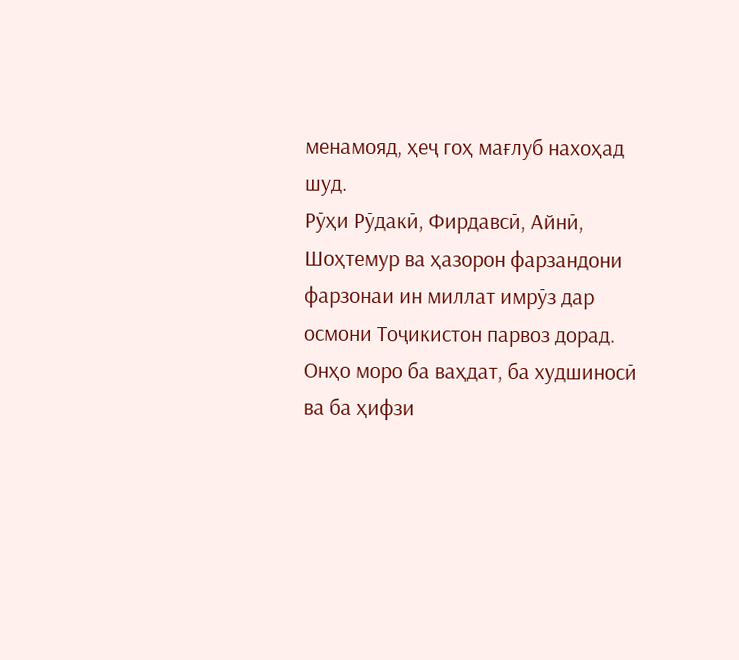менамояд, ҳеҷ гоҳ мағлуб нахоҳад шуд.
Рӯҳи Рӯдакӣ, Фирдавсӣ, Айнӣ, Шоҳтемур ва ҳазорон фарзандони фарзонаи ин миллат имрӯз дар осмони Тоҷикистон парвоз дорад. Онҳо моро ба ваҳдат, ба худшиносӣ ва ба ҳифзи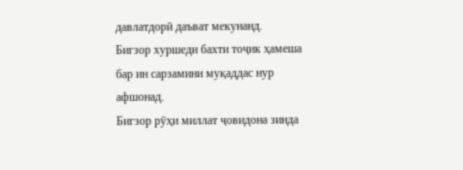давлатдорӣ даъват мекунанд.
Бигзор хуршеди бахти тоҷик ҳамеша бар ин сарзамини муқаддас нур афшонад.
Бигзор рӯҳи миллат ҷовидона зинда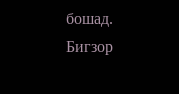бошад.
Бигзор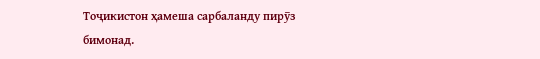Тоҷикистон ҳамеша сарбаланду пирӯз бимонад.